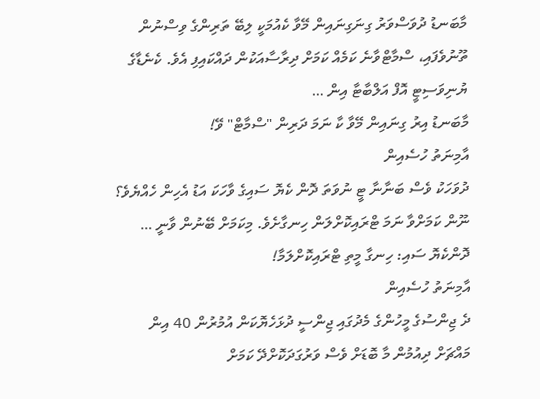މާބަނޑު ދުވަސްވަރު ގިނަގިނައިން މޭވާ ކެއުމަކީ ލިބޭ ތަރިންގެ ވިސްނުން ތޫނުވެފައި، ސްމާޓްވާނެ ކަމެއް ކަމަށް ދިރާސާއަކުން ދައްކައިފި އެވެ. ކެނެޑާގެ ޔުނިވަސިޓީ އޮފް އަލްބާޓާ އިން …
މާބަނޑު އިރު ގިނައިން މޭވާ ކާ ނަމަ ދަރިން "ސްމާޓް" ވޭ!
އާމިނަތު ހުސެއިން
ދުވަހަކު ވެސް ބަނާނާ ޓީ ނުވަތަ ދޮން ކެޔޮ ސައިގެ ވާހަކަ އަޑު އެހިން ހެއްޔެވެ؟ ނޫން ކަމަށްވާ ނަމަ ޓްރައިކޮށްލަން ހިނގާށެވެ. މިކަމަށް ބޭނުން ވާނީ …
ދޮންކެޔޮ ސައި: ހިނގާ މީތި ޓްރައިކޮށްލަމާ!
އާމިނަތު ހުސެއިން
ދެ ޖިންސުގެ މީހުންގެ މެދުގައި ޖިންސީ ދުޅަހެޔޮކަން އުމުރުން 40 އިން މައްޗަށް ދިއުމުން މާ ބޮޑަށް ވެސް ވަރުގަދަކޮށްދޭ ކަމަށް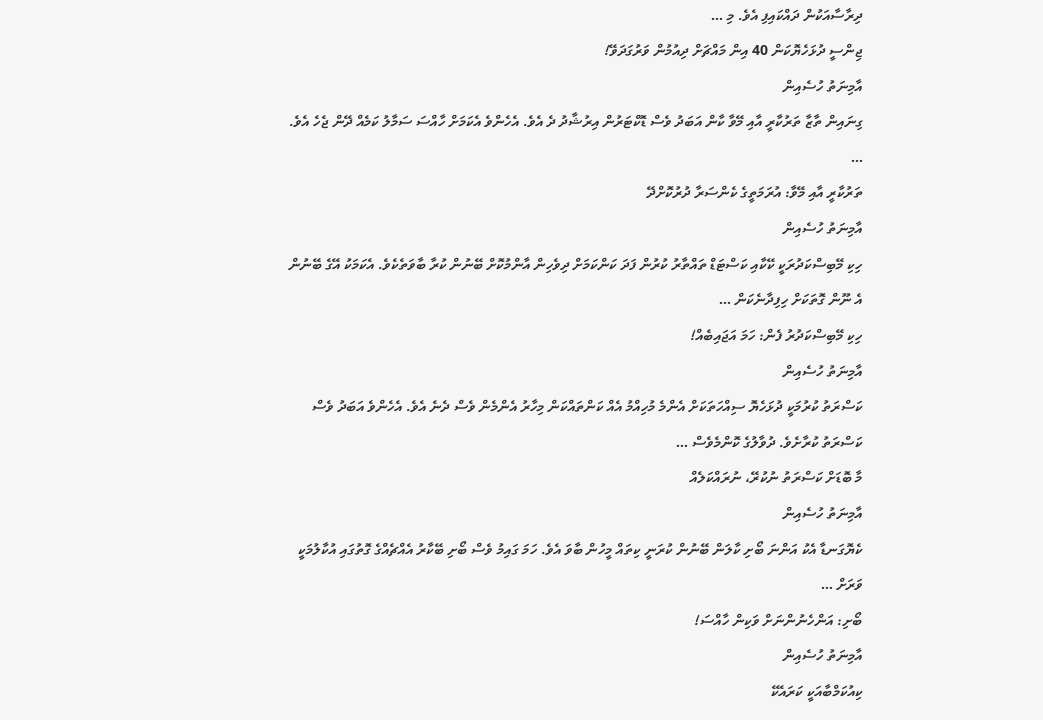ދިރާސާއަކުން ދައްކައިފި އެވެ. މި …
ޖިންސީ ދުޅަހެޔޮކަން 40 އިން މައްޗަށް ދިއުމުން ވަރުގަދަވޭ!
އާމިނަތު ހުސެއިން
ގިނައިން ތާޒާ ތަރުކާރީ އާއި މޭވާ ކާން އަބަދު ވެސް ޑޮކްޓަރުން އިރުޝާދު ދެ އެވެ. އެހެންވެ އެކަމަށް ހާއްސަ ސަމާލު ކަމެއް ދޭން ޖެހެ އެވެ. …
ތަރުކާރީ އާއި މޭވާ: އުރަމަތީގެ ކެންސަރާ ދުރުކޮށްދޭ
އާމިނަތު ހުސެއިން
ހިކި މޭބިސްކަދުރަކީ ކޭކާއި ކަސްޓަޑް ތައްތާރު ކުރުން ފަދަ ކަންކަމަށް ދިވެހިން އާންމުކޮށް ބޭނުން ކުރާ ބާވަތެކެވެ. އެކަމަކު އޭގެ ބޭނުން އެ ނޫން ގޮތަކަށް ހިފިދާނެކަން …
ހިކި މޭބިސްކަދުރު ފެން: ހަމަ އަޖައިބެއް!
އާމިނަތު ހުސެއިން
ކަސްރަތު ކުރުމަކީ ދުޅަހެޔޮ ސިއްހަތަކަށް އެންމެ މުހިއްމު އެއް ކަންތައްކަން މިހާރު އެންމެން ވެސް ދެނެ އެވެ. އެހެންވެ އަބަދު ވެސް ކަސްރަތު ކުރާށެވެ. ދުވާލުގެ ކޮންމެވެސް …
މާ ބޮޑަށް ކަސްރަތު ނުކުރޭ، ނުރައްކަލެއް
އާމިނަތު ހުސެއިން
ކެޔޮގަނޑާ އެކު އަންނަ ބޯށި ކާލަން ބޭނުން ކުރަނީ ކިތައް މީހުން ބާވަ އެވެ. ހަމަ ގައިމު ވެސް ބޯށި ބޭކާރު އެއްޗެއްގެ ގޮތުގައި އުކާލުމަކީ ވަރަށް …
ބޯށި: އަންހެނުންނަށް ވަކިން ހާއްސަ!
އާމިނަތު ހުސެއިން
ކިއުކަމްބާއަކީ ކަރައެކޭ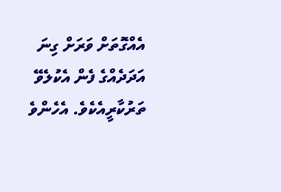އެއްގޮތަށް ވަރަށް ގިނަ އަދަދެއްގެ ފެން އެކުލެވޭ ތަރުކާރީއެކެވެ. އެހެންވެ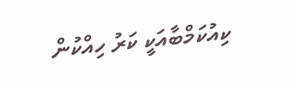ކިއުކަމްބާއަކީ ކަރު ހިއްކުން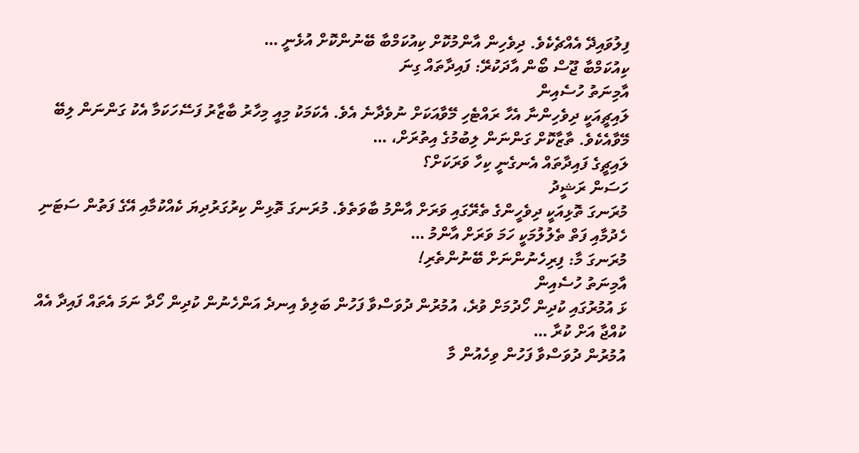ފިލުވައިދޭ އެއްޗެކެވެ. ދިވެހިން އާންމުކޮށް ކިއުކަމްބާ ބޭނުންކޮށް އުޅެނީ …
ކިއުކަމްބާ ޖޫސް ބޯން އާދަކުރޭ: ފައިދާތައް ގިނަ
އާމިނަތު ހުސެއިން
ލައިޗީއަކީ ދިވެހިންނާ އެހާ ރައްޓެހި މޭވާއަކަށް ނުވެދާނެ އެވެ. އެކަމަކު މިއީ މިހާރު ބާޒާރު ފަސޭހަކަމާ އެކު ގަންނަން ލިބޭ މޭވާއެކެވެ. ތާޒާކޮށް ގަންނަން ލިބުމުގެ އިތުރަށް، …
ލައިޗީގެ ފައިދާތައް އެނގެނީ ކިހާ ވަރަކަށް؟
ހަސަން ރަޝީދު
މުރަނގަ ތޮޅިއަކީ ދިވެހީންގެ ތެރޭގައި ވަރަށް އާންމު ބާވަތެވެ. މުރަނގަ ތޮޅިން ކިރުގަރުދިޔަ ކެއްކުމާއި އޭގެ ފަތުން ސަޓަނި ހެދުމާއި ފަތް ތެލުލުމަކީ ހަމަ ވަރަށް އާންމު …
މުރަނގަ މާ: ފިރިހެނުންނަށް ބޭނުންތެރި!
އާމިނަތު ހުސެއިން
ޅަ އުމުރުގައި ކުދިން ހޯދުމަށް ވުރެ، އުމުރުން ދުވަސްވާ ފަހުން ބަލިވެ އިނދެ އަންހެނުން ކުދިން ހޯދާ ނަމަ އެތައް ފައިދާ އެއް ކުއްޖާ އަށް ކުރާ …
އުމުރުން ދުވަސްވާ ފަހުން ވިހެއުން މާ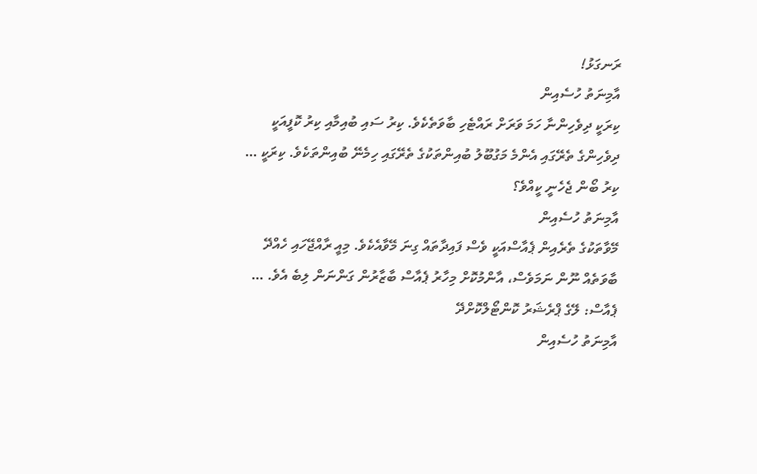ރަނގަޅު!
އާމިނަތު ހުސެއިން
ކިރަކީ ދިވެހިންނާ ހަމަ ވަރަށް ރައްޓެހި ބާވަތެކެވެ. ކިރު ސައި ބުއިމާއި ކިރު ކޮފީއަކީ ދިވެހިންގެ ތެރޭގައި އެންމެ މަގުބޫލު ބުއިންތަކުގެ ތެރޭގައި ހިމެނޭ ބުއިންތަކެވެ. ކިރަކީ …
ކިރު ބޯން ޖެހެނީ ކީއްވެ؟
އާމިނަތު ހުސެއިން
މޭވާތަކުގެ ތެރެއިން ޕެއާސްއަކީ ވެސް ފައިދާތައް ގިނަ މޭވާއެކެވެ. މިއީ ރާއްޖޭހައި ހެއްދޭ ބާވަތެއް ނޫން ނަމަވެސް، އާންމުކޮށް މިހާރު ޕެއާސް ބާޒާރުން ގަންނަން ލިބެ އެވެ. …
ޕެއާސް: ލޭގެ ޕްރެޝަރު ކޮންޓޯލްކޮށްދޭ
އާމިނަތު ހުސެއިން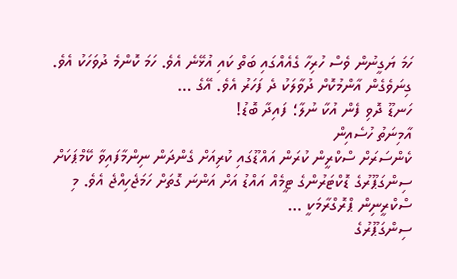ހަމަ ޔަގީނުން ވެސް ހުރިހާ ގެއެއްގައި ބަތް ކައި އުޅޭނެ އެވެ. ހަމަ ކޮންމެ ދުވަހަކު އެވެ. ގިނަވެގެން އާންމުކޮށް ދުވާލަކު ދެ ފަހަރު އެވެ. އޭގެ …
ހަނޑޫ ދޮވި ފެން އުކާ ނުލާ؛ ފައިދާ ބޮޑު!
އާމިނަތު ހުސެއިން
ކެންސަރަށް ސްކްރީން ކުރަން އައްޑޫގައި ކުރިއަށް ގެންދަން ނިންމާފައިވާ ކޭމްޕަކަށް ސިންގަޕޫރުގެ ޑޮކްޓަރުންގެ ޓީމެއް އައްޑު އަށް އަންނަ ގޮތަށް ހަމަޖެހިއްޖެ އެވެ. މި ސްކްރީނިން ޕްރޮގްރާމަކީ …
ސިންގަޕޫރުގެ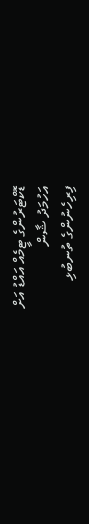ޑޮކްޓަރުންގެ ޓީމެއް އައްޑު އަށް
އަހުމަދު ޝާން
ފިރިހެނުންގެ ތުނބުޅި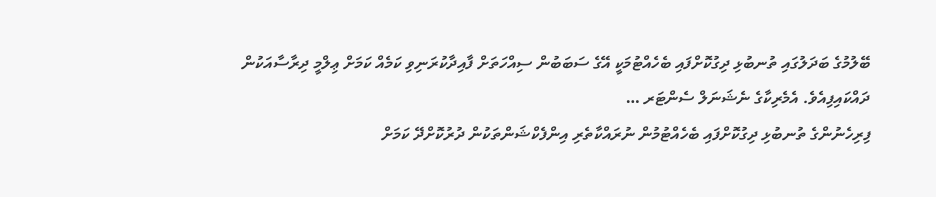ބޭލުމުގެ ބަދަލުގައި ތުނބުޅި ދިގުކޮށްފައި ބެހެއްޓުމަކީ އޭގެ ސަބަބުން ސިއްހަތަށް ފާއިދާކުރަނިވި ކަމެއް ކަމަށް ޢިލްމީ ދިރާސާއަކުން ދައްކައިފިއެވެ. އެމެރިކާގެ ނެޝަނަލް ސެންޓަރ …
ފިރިހެނުންގެ ތުނބުޅި ދިގުކޮށްފައި ބެހެއްޓުމުން ނުރައްކާތެރި އިންފެކްޝަންތަކުން ދުރުކޮށްދޭ ކަމަށް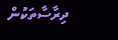ދިރާސާތަކުން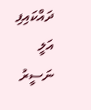ދައްކައިފި
އަލީ ނަސީރު